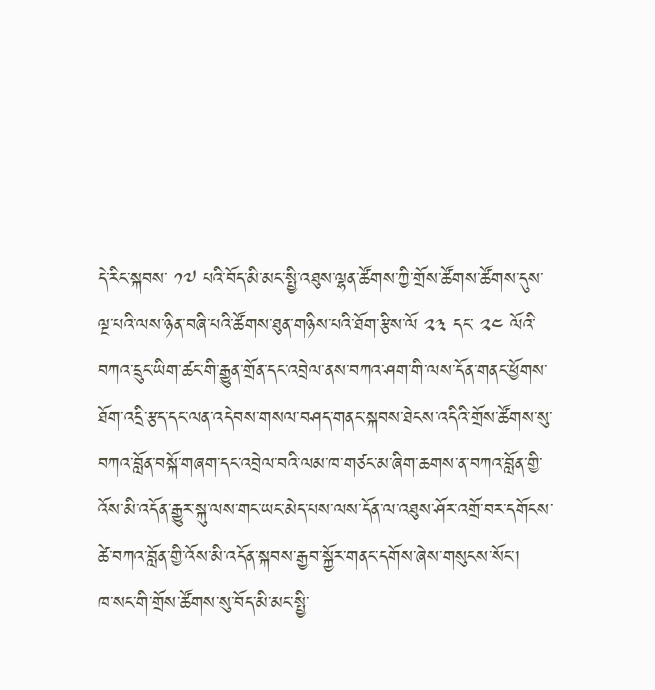དེ་རིང་སྐབས་ ༡༧ པའི་བོད་མི་མང་སྤྱི་འཐུས་ལྷན་ཚོགས་ཀྱི་གྲོས་ཚོགས་ཚོགས་དུས་ལྔ་པའི་ལས་ཉིན་བཞི་པའི་ཚོགས་ཐུན་གཉིས་པའི་ཐོག་རྩིས་ལོ ༢༣ དང་ ༢༤ ལོའི་བཀའ་དྲུང་ཡིག་ཚང་གི་རྒྱུན་གྲོན་དང་འབྲེལ་ནས་བཀའ་ཤག་གི་ལས་དོན་གནང་ཕྱོགས་ཐོག་འདྲི་རྩད་དང་ལན་འདེབས་གསལ་བཤད་གནང་སྐབས་ཐེངས་འདིའི་གྲོས་ཚོགས་སུ་བཀའ་བློན་བསྐོ་གཞག་དང་འབྲེལ་བའི་ལམ་ཁ་གཙང་མ་ཞིག་ཆགས་ན་བཀའ་བློན་གྱི་འོས་མི་འདོན་རྒྱུར་སྐུ་ལས་གང་ཡང་མེད་པས་ལས་དོན་ལ་འཐུས་ཤོར་འགྲོ་བར་དགོངས་ཚེ་བཀའ་བློན་གྱི་འོས་མི་འདོན་སྐབས་རྒྱབ་སྐྱོར་གནང་དགོས་ཞེས་གསུངས་སོང་།
ཁ་སང་གི་གྲོས་ཚོགས་སུ་བོད་མི་མང་སྤྱི་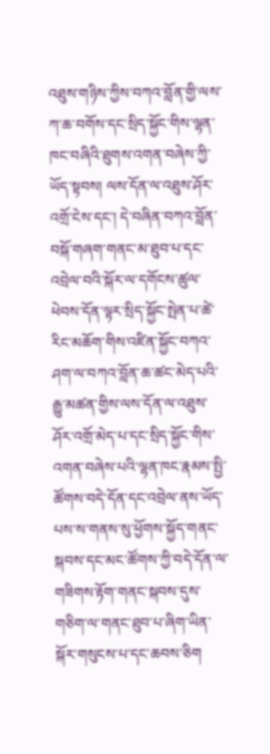འཐུས་གཉིས་ཀྱིས་བཀའ་བློན་གྱི་ལས་ཀ་ཆ་བགོས་དང་སྲིད་སྐྱོང་གིས་ལྷན་ཁང་བཞིའི་ཐུགས་འགན་བཞེས་ཀྱི་ཡོད་སྟབས། ལས་དོན་ལ་འཐུས་ཤོར་འགྲོ་ངེས་དང་། དེ་བཞིན་བཀའ་བློན་བསྐོ་གཞག་གནང་མ་ཐུབ་པ་དང་འབྲེལ་བའི་སྐོར་ལ་དགོངས་ཚུལ་ཕེབས་དོན་ལྟར་སྲིད་སྐྱོང་སྤེན་པ་ཚེ་རིང་མཆོག་གིས་འཛིན་སྐྱོང་བཀའ་ཤག་ལ་བཀའ་བློན་ཆ་ཚང་མེད་པའི་རྒྱུ་མཚན་གྱིས་ལས་དོན་ལ་འཐུས་ཤོར་འགྲོ་མེད་པ་དང་སྲིད་སྐྱོང་གིས་འགན་བཞེས་པའི་ལྷན་ཁང་རྣམས་སྤྱི་ཚོགས་བདེ་དོན་དང་འབྲེལ་ནས་ཡོད་པས་ས་གནས་སུ་ཕྱོགས་སྐྱོད་གནང་སྐབས་དང་མང་ཚོགས་ཀྱི་བདེ་དོན་ལ་གཟིགས་རྟོག་གནང་སྐབས་དུས་གཅིག་ལ་གནང་ཐུབ་པ་ཞིག་ཡིན་སྐོར་གསུངས་པ་དང་ཆབས་ཅིག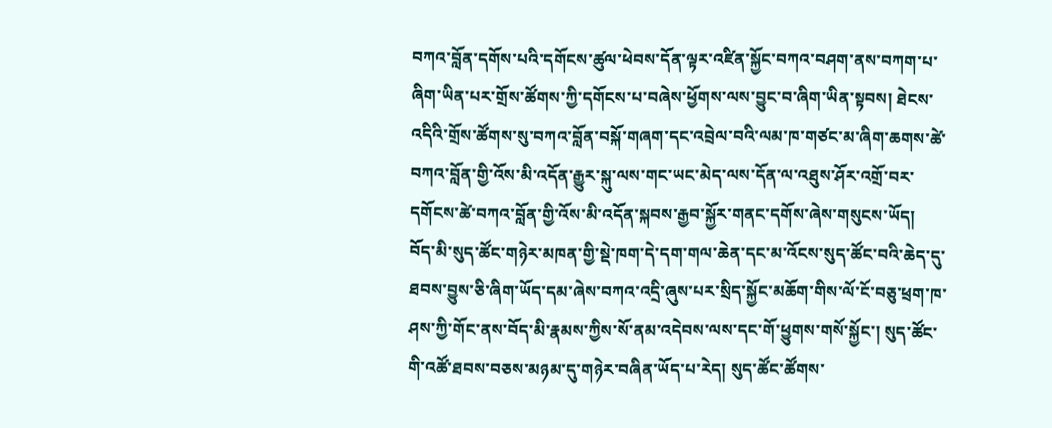བཀའ་བློན་དགོས་པའི་དགོངས་ཚུལ་ཕེབས་དོན་ལྟར་འཛིན་སྐྱོང་བཀའ་བཤག་ནས་བཀག་པ་ཞིག་ཡིན་པར་གྲོས་ཚོགས་ཀྱི་དགོངས་པ་བཞེས་ཕྱོགས་ལས་བྱུང་བ་ཞིག་ཡིན་སྟབས། ཐེངས་འདིའི་གྲོས་ཚོགས་སུ་བཀའ་བློན་བསྐོ་གཞག་དང་འབྲེལ་བའི་ལམ་ཁ་གཙང་མ་ཞིག་ཆགས་ཚེ་བཀའ་བློན་གྱི་འོས་མི་འདོན་རྒྱུར་སྐུ་ལས་གང་ཡང་མེད་ལས་དོན་ལ་འཐུས་ཤོར་འགྲོ་བར་དགོངས་ཚེ་བཀའ་བློན་གྱི་འོས་མི་འདོན་སྐབས་རྒྱབ་སྐྱོར་གནང་དགོས་ཞེས་གསུངས་ཡོད།
བོད་མི་སུད་ཚོང་གཉེར་མཁན་གྱི་སྡེ་ཁག་དེ་དག་གལ་ཆེན་དང་མ་འོངས་སུད་ཚོང་བའི་ཆེད་དུ་ཐབས་བྱུས་ཅི་ཞིག་ཡོད་དམ་ཞེས་བཀའ་འདྲི་ཞུས་པར་སྲིད་སྐྱོང་མཆོག་གིས་ལོ་ངོ་བཅུ་ཕྲག་ཁ་ཤས་ཀྱི་གོང་ནས་བོད་མི་རྣམས་ཀྱིས་སོ་ནམ་འདེབས་ལས་དང་གོ་ཕྱུགས་གསོ་སྐྱོང་། སུད་ཚོང་གི་འཚོ་ཐབས་བཅས་མཉམ་དུ་གཉེར་བཞིན་ཡོད་པ་རེད། སུད་ཚོང་ཚོགས་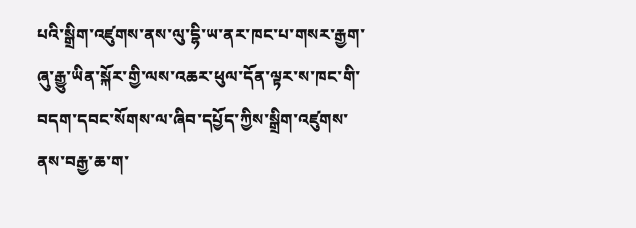པའི་སྒྲིག་འཛུགས་ནས་ལུ་དྷི་ཡ་ནར་ཁང་པ་གསར་རྒྱག་ཞུ་རྒྱུ་ཡིན་སྐོར་གྱི་ལས་འཆར་ཕུལ་དོན་ལྟར་ས་ཁང་གི་བདག་དབང་སོགས་ལ་ཞིབ་དཔྱོད་ཀྱིས་སྒྲིག་འཛུགས་ནས་བརྒྱ་ཆ་ག་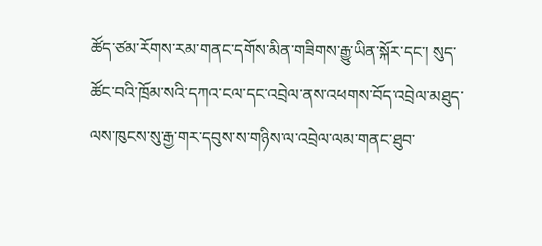ཚོད་ཙམ་རོགས་རམ་གནང་དགོས་མིན་གཟིགས་རྒྱུ་ཡིན་སྐོར་དང་། སུད་ཚོང་བའི་ཁྲོམ་སའི་དཀའ་ངལ་དང་འབྲེལ་ནས་འཕགས་བོད་འབྲེལ་མཐུད་ལས་ཁུངས་སུ་རྒྱ་གར་དབུས་ས་གཉིས་ལ་འབྲེལ་ལམ་གནང་ཐུབ་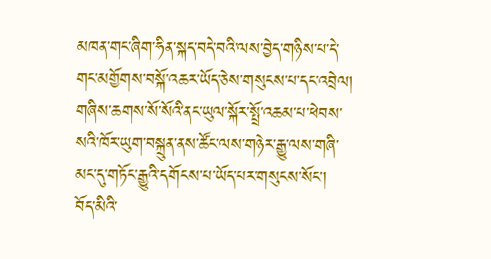མཁན་གང་ཞིག་ཧིན་སྐད་བདེ་བའི་ལས་བྱེད་གཉིས་པ་དེ་གང་མགྱོགས་བསྐོ་འཆར་ཡོད་ཅེས་གསུངས་པ་དང་འབྲེལ། གཞིས་ཆགས་སོ་སོའི་ནང་ཡུལ་སྐོར་སྤྲོ་འཆམ་པ་ཕེབས་སའི་ཁོར་ཡུག་བསྐྲུན་ནས་ཚོང་ལས་གཉེར་རྒྱུ་ལས་གཞི་མང་དུ་གཏོང་རྒྱུའི་དགོངས་པ་ཡོད་པར་གསུངས་སོང་།
བོད་མིའི་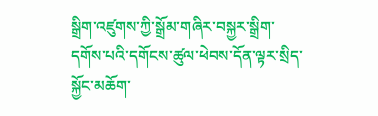སྒྲིག་འཛུགས་ཀྱི་སྒྲོམ་གཞིར་བསྐྱར་སྒྲིག་དགོས་པའི་དགོངས་ཚུལ་ཕེབས་དོན་ལྟར་སྲིད་སྐྱོང་མཆོག་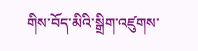གིས་བོད་མིའི་སྒྲིག་འཛུགས་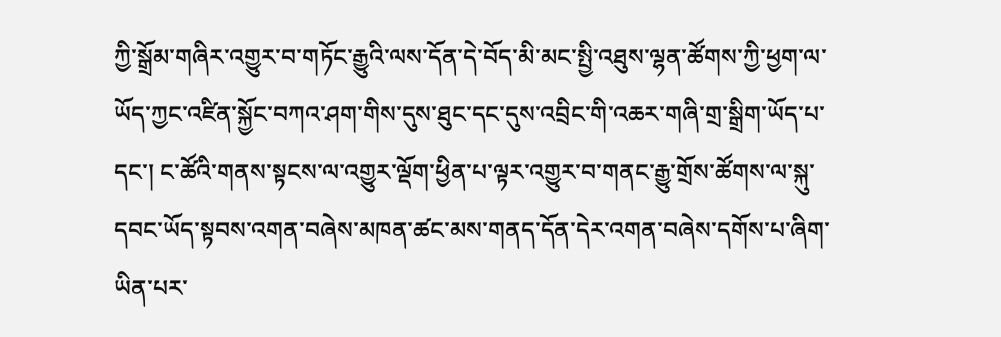ཀྱི་སྒྲོམ་གཞིར་འགྱུར་བ་གཏོང་རྒྱུའི་ལས་དོན་དེ་བོད་མི་མང་སྤྱི་འཐུས་ལྷན་ཚོགས་ཀྱི་ཕྱག་ལ་ཡོད་ཀྱང་འཛིན་སྐྱོང་བཀའ་ཤག་གིས་དུས་ཐུང་དང་དུས་འབྲིང་གི་འཆར་གཞི་གྲ་སྒྲིག་ཡོད་པ་དང་། ང་ཚོའི་གནས་སྟངས་ལ་འགྱུར་ལྡོག་ཕྱིན་པ་ལྟར་འགྱུར་བ་གནང་རྒྱུ་གྲོས་ཚོགས་ལ་སྐུ་དབང་ཡོད་སྟབས་འགན་བཞེས་མཁན་ཚང་མས་གནད་དོན་དེར་འགན་བཞེས་དགོས་པ་ཞིག་ཡིན་པར་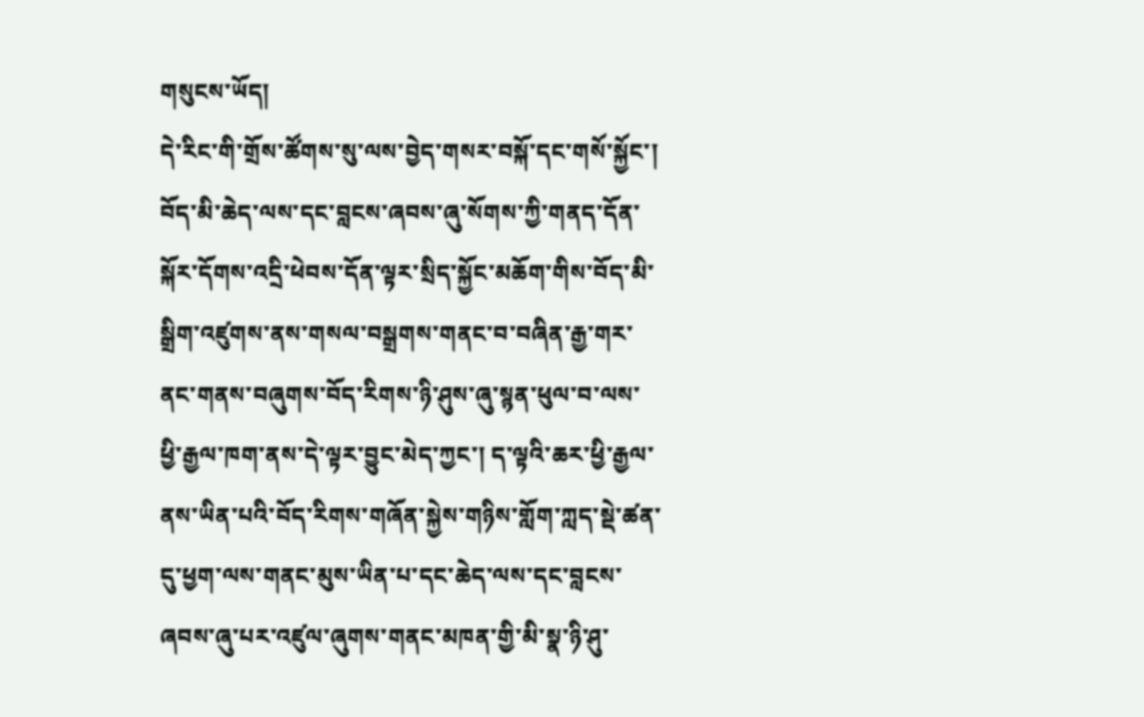གསུངས་ཡོད།
དེ་རིང་གི་གྲོས་ཚོགས་སུ་ལས་བྱེད་གསར་བསྐོ་དང་གསོ་སྐྱོང་། བོད་མི་ཆེད་ལས་དང་བླངས་ཞབས་ཞུ་སོགས་ཀྱི་གནད་དོན་སྐོར་དོགས་འདྲི་ཕེབས་དོན་ལྟར་སྲིད་སྐྱོང་མཆོག་གིས་བོད་མི་སྒྲིག་འཛུགས་ནས་གསལ་བསྒྲགས་གནང་བ་བཞིན་རྒྱ་གར་ནང་གནས་བཞུགས་བོད་རིགས་ཉི་ཤུས་ཞུ་སྙན་ཕུལ་བ་ལས་ཕྱི་རྒྱལ་ཁག་ནས་དེ་ལྟར་བྱུང་མེད་ཀྱང་། ད་ལྟའི་ཆར་ཕྱི་རྒྱལ་ནས་ཡིན་པའི་བོད་རིགས་གཞོན་སྐྱེས་གཉིས་གློག་ཀླད་སྡེ་ཚན་དུ་ཕྱག་ལས་གནང་མུས་ཡིན་པ་དང་ཆེད་ལས་དང་བླངས་ཞབས་ཞུ་པར་འཛུལ་ཞུགས་གནང་མཁན་གྱི་མི་སྣ་ཉི་ཤུ་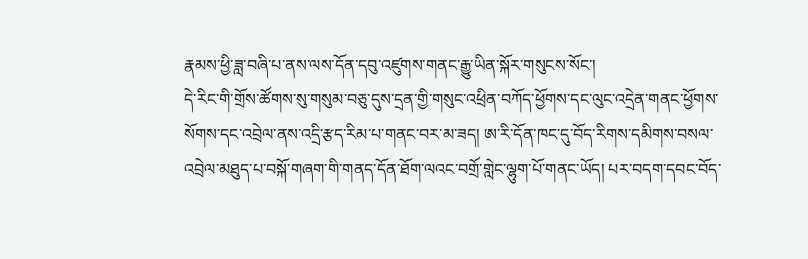རྣམས་ཕྱི་ཟླ་བཞི་པ་ནས་ལས་དོན་དབུ་འཛུགས་གནང་རྒྱུ་ཡིན་སྐོར་གསུངས་སོང་།
དེ་རིང་གི་གྲོས་ཚོགས་སུ་གསུམ་བཅུ་དུས་དྲན་གྱི་གསུང་འཕྲིན་བཀོད་ཕྱོགས་དང་ལུང་འདྲེན་གནང་ཕྱོགས་སོགས་དང་འབྲེལ་ནས་འདྲི་རྩད་རིམ་པ་གནང་བར་མ་ཟད། ཨ་རི་དོན་ཁང་དུ་བོད་རིགས་དམིགས་བསལ་འབྲེལ་མཐུད་པ་བསྐོ་གཞག་གི་གནད་དོན་ཐོག་ལའང་བགྲོ་གླེང་ལྷུག་པོ་གནང་ཡོད། པར་བདག་དབང་བོད་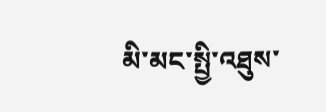མི་མང་སྤྱི་འཐུས་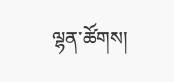ལྷན་ཚོགས།